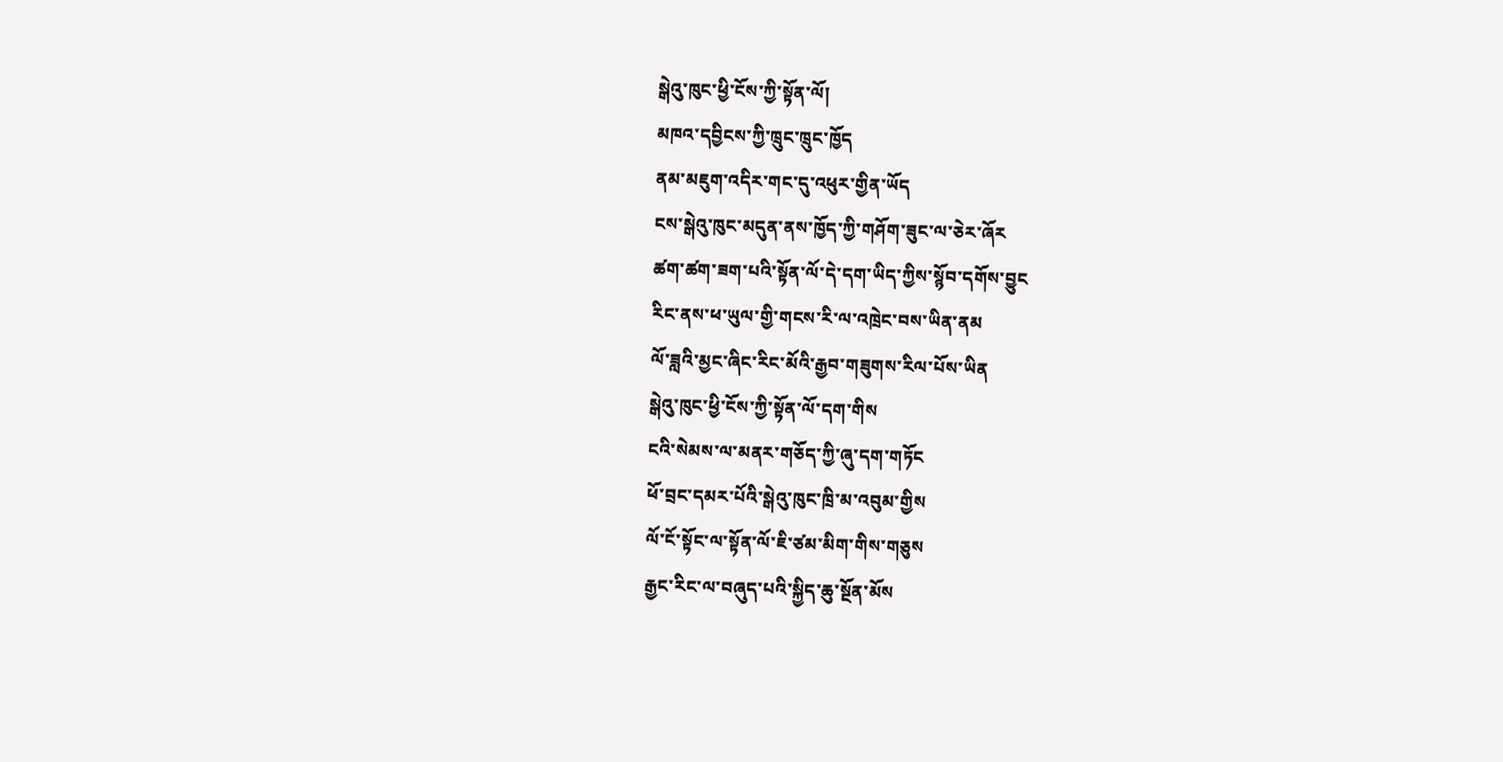སྒེའུ་ཁུང་ཕྱི་ངོས་ཀྱི་སྟོན་ལོ།
མཁའ་དབྱིངས་ཀྱི་ཁྲུང་ཁྲུང་ཁྱོད
ནམ་མཇུག་འདིར་གང་དུ་འཕུར་གྱིན་ཡོད
ངས་སྒེའུ་ཁུང་མདུན་ནས་ཁྱོད་ཀྱི་གཤོག་ཟུང་ལ་ཅེར་ཞོར
ཚག་ཚག་ཟག་པའི་སྟོན་ལོ་དེ་དག་ཡིད་ཀྱིས་སྙོབ་དགོས་བྱུང
རིང་ནས་ཕ་ཡུལ་གྱི་གངས་རི་ལ་འཁྲེང་བས་ཡིན་ནམ
ལོ་ཟླའི་མྱང་ཞིང་རིང་མོའི་རྒྱབ་གཟུགས་རིལ་པོས་ཡིན
སྒེའུ་ཁུང་ཕྱི་ངོས་ཀྱི་སྟོན་ལོ་དག་གིས
ངའི་སེམས་ལ་མནར་གཅོད་ཀྱི་ཞུ་དག་གཏོང
ཕོ་བྲང་དམར་པོའི་སྒེའུ་ཁུང་ཁྲི་མ་འབུམ་གྱིས
ལོ་ངོ་སྟོང་ལ་སྟོན་ལོ་ཇི་ཙམ་མིག་གིས་གཅུས
རྒྱང་རིང་ལ་བཞུད་པའི་སྐྱིད་ཆུ་སྔོན་མོས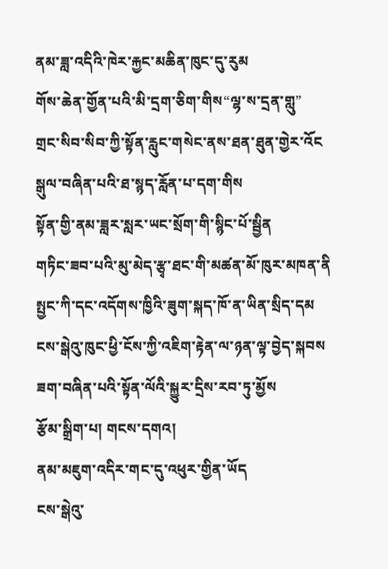ནམ་ཟླ་འདིའི་ཁེར་རྐྱང་མཆིན་ཁུང་དུ་རུམ
གོས་ཆེན་གྱོན་པའི་མི་དྲག་ཅིག་གིས“ལྷ་ས་དྲན་གླུ”
གྲང་སིབ་སིབ་ཀྱི་སྟོན་རླུང་གསེང་ནས་ཐན་ཐུན་གྱེར་འོང
སྒུལ་བཞིན་པའི་ཐ་སྙད་རློན་པ་དག་གིས
སྟོན་གྱི་ནམ་ཟླར་སླར་ཡང་སྲོག་གི་སྙིང་པོ་སྦྱིན
གཏིང་ཟབ་པའི་མུ་མེད་རྩྭ་ཐང་གི་མཚན་མོ་ཁུར་མཁན་ནི
སྤྱང་ཀི་དང་འདོགས་ཁྱིའི་ཟུག་སྐད་ཁོ་ན་ཡིན་སྲིད་དམ
ངས་སྒེའུ་ཁུང་ཕྱི་ངོས་ཀྱི་འཇིག་རྟེན་ལ་ཉན་ལྟ་བྱེད་སྐབས
ཟག་བཞིན་པའི་སྟོན་ལོའི་སྐྱུར་དྲིས་རབ་ཏུ་མྱོས
རྩོམ་སྒྲིག་པ། གངས་དགའ།
ནམ་མཇུག་འདིར་གང་དུ་འཕུར་གྱིན་ཡོད
ངས་སྒེའུ་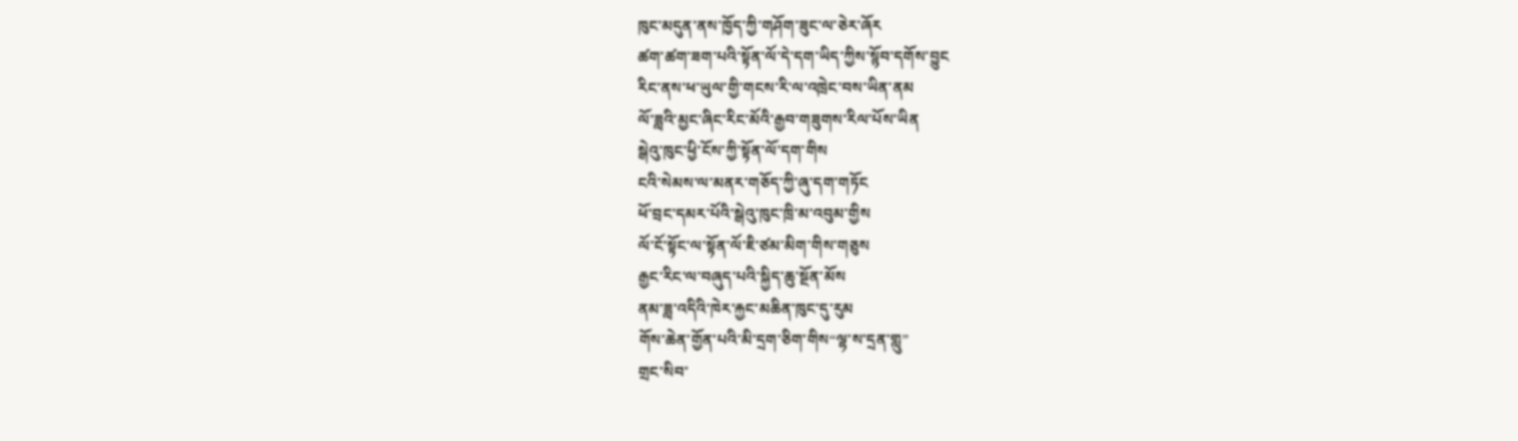ཁུང་མདུན་ནས་ཁྱོད་ཀྱི་གཤོག་ཟུང་ལ་ཅེར་ཞོར
ཚག་ཚག་ཟག་པའི་སྟོན་ལོ་དེ་དག་ཡིད་ཀྱིས་སྙོབ་དགོས་བྱུང
རིང་ནས་ཕ་ཡུལ་གྱི་གངས་རི་ལ་འཁྲེང་བས་ཡིན་ནམ
ལོ་ཟླའི་མྱང་ཞིང་རིང་མོའི་རྒྱབ་གཟུགས་རིལ་པོས་ཡིན
སྒེའུ་ཁུང་ཕྱི་ངོས་ཀྱི་སྟོན་ལོ་དག་གིས
ངའི་སེམས་ལ་མནར་གཅོད་ཀྱི་ཞུ་དག་གཏོང
ཕོ་བྲང་དམར་པོའི་སྒེའུ་ཁུང་ཁྲི་མ་འབུམ་གྱིས
ལོ་ངོ་སྟོང་ལ་སྟོན་ལོ་ཇི་ཙམ་མིག་གིས་གཅུས
རྒྱང་རིང་ལ་བཞུད་པའི་སྐྱིད་ཆུ་སྔོན་མོས
ནམ་ཟླ་འདིའི་ཁེར་རྐྱང་མཆིན་ཁུང་དུ་རུམ
གོས་ཆེན་གྱོན་པའི་མི་དྲག་ཅིག་གིས“ལྷ་ས་དྲན་གླུ”
གྲང་སིབ་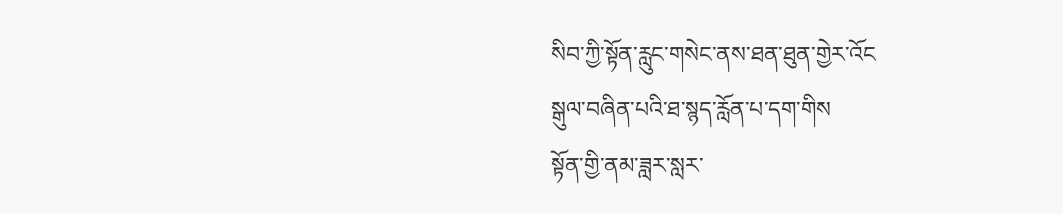སིབ་ཀྱི་སྟོན་རླུང་གསེང་ནས་ཐན་ཐུན་གྱེར་འོང
སྒུལ་བཞིན་པའི་ཐ་སྙད་རློན་པ་དག་གིས
སྟོན་གྱི་ནམ་ཟླར་སླར་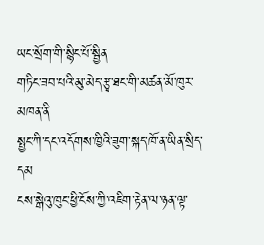ཡང་སྲོག་གི་སྙིང་པོ་སྦྱིན
གཏིང་ཟབ་པའི་མུ་མེད་རྩྭ་ཐང་གི་མཚན་མོ་ཁུར་མཁན་ནི
སྤྱང་ཀི་དང་འདོགས་ཁྱིའི་ཟུག་སྐད་ཁོ་ན་ཡིན་སྲིད་དམ
ངས་སྒེའུ་ཁུང་ཕྱི་ངོས་ཀྱི་འཇིག་རྟེན་ལ་ཉན་ལྟ་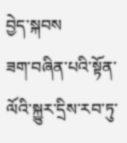བྱེད་སྐབས
ཟག་བཞིན་པའི་སྟོན་ལོའི་སྐྱུར་དྲིས་རབ་ཏུ་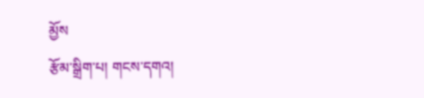མྱོས
རྩོམ་སྒྲིག་པ། གངས་དགའ།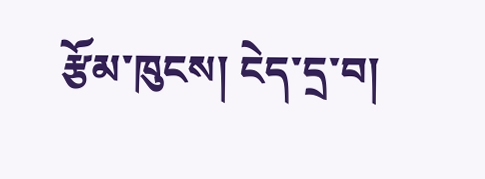རྩོམ་ཁུངས། ངེད་དྲ་བ།